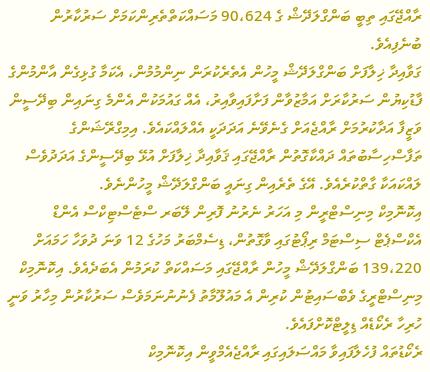ރާއްޖޭގައި ތިބީ ބަންގްލަދޭޝް ގެ 90،624 މަސައްކަތްތެރިންކަމަށް ސަރުކާރުން ބުނެފިއެވެ.
ގަވާއިދާ ޚިލާފަށް ބަންގްލަދޭޝް މީހުން އެތެރެކުރަން ނިންމުމުން، އެކަމާ ގުޅިގެން އާންމުންގެ ފާޑުކިޔުން ސަރުކާރަށް އަމާޒުވާން ފަށާފައިވާއިރު، އެއް ގައުމަކުން އެންމެ ގިނައިން ބިދޭސީން ވަޒީފާ އަދާކުރުމަށް ރާއްޖެއަށް ގެނެވޭނެ އަދަދަކީ އެއްލައްކައެވެ. އިމިގްރޭޝަންގެ ތަފާސްހިސާބުތައް ދައްކާގޮތުން ރާއްޖޭގައި ޤަވާއިދާ ޚިލާފަށް އުޅޭ ބިދޭސީންގެ އަދަދުވެސް ލައްކައަކާ ގާތްކުރެއެވެ. އޭގެ ތެރެއިން ގިނައީ ބަންގްލަދޭޝް މީހުންނެވެ.
އިކޮނޮމިކް މިނިސްޓްރީން މި އަހަރު ނެރުނު ފޮރިން ލޭބަރ ސްޓެސްޓިކްސް އެންޑް އެކްސްޕެޓް ސިސްޓަމް ރިޕޯޓުގައި ވާގޮތުން، ޑިސެމްބަރު މަހުގެ 12 ވަނަ ދުވަހާ ހަމައަށް 139،220 ބަންގްލަދޭޝް މީހުން ރާއްޖޭގައި މަސައްކަތް ކުރަމުން އެބަދެއެވެ. އިކޮނޮމިކް މިނިސްޓްރީގެ ވެބްސައިޓުން ކުރިން އެ މައުލޫމާތު ފެނުނުނަމަވެސް ސަރުކާރުން މިހާރު ވަނީ ހުރިހާ ރެކޯޑެއް ޑިލީޓްކޮށްފައެވެ.
ރެކޯޑުތައް ފުހެލާފައިވާ މައްސަލައިގައި ރާއްޖެއެމްވީން އިކޮނޮމިކް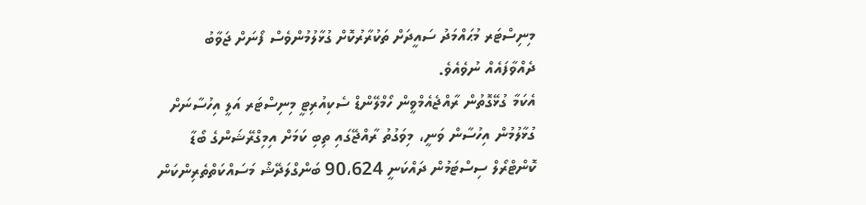މިނިސްޓަރ މުޙައްމަދު ސައީދަށް ތަކުރާރުކޮށް ގުޅާލުމުންވެސް ފޯނަށް ޖަވާބު ދެއްވާފައެއް ނުވެއެވެ.
އެކަމާ ގުޅޭގޮތުން ރާއްޖެއެމްވީން ހޯމްލޭންޑް ސެކިއުރިޓީ މިނިސްޓަރ އަލީ އިހުސާނަށް ގުޅާލުމުން އިހުސާން ވަނީ، މިވަގުތު ރާއްޖޭގައި ތިބި ކަމަށް އިމިގްރޭޝަންގެ ބޯޑާ ކޮންޓްރޯލް ސިސްޓަމުން ދައްކަނީ 90،624 ބަންގްލަދޭޝް މަސައްކަތްތެރިންކަން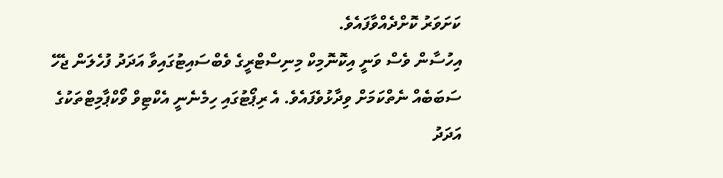ކަށަވަރު ކޮށްދެއްވާފައެވެ.
އިހުސާން ވެސް ވަނީ އިކޮނޮމިކް މިނިސްޓްރީގެ ވެބްސައިޓުގައިވާ އަދަދު ފުހެލަން ޖެހޭ ސަބަބެއް ނެތްކަމަށް ވިދާޅުވެފައެވެ. އެ ރިޕޯޓުގައި ހިމެނެނީ އެކްޓިވް ވޯކްޕާމިޓްތަކުގެ އަދަދު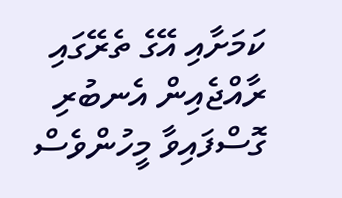ކަމަށާއި އޭގެ ތެރޭގައި ރާއްޖެއިން އެނބުރި ގޮސްފައިވާ މީހުންވެސް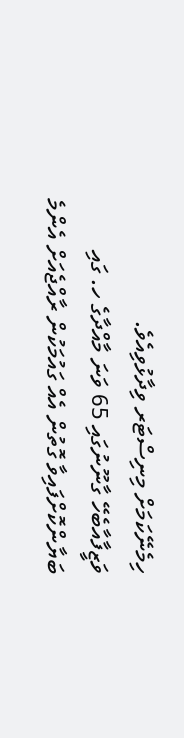ހިމެނޭކަމަށް މިނިސްޓަރ ވިދާޅުވިއެވެ.
ވަޒީފާއާބެހޭ ގާނޫނުގައި 65 ވަނަ މާއްދާގެ ހ. ގައި ބަޔާންކޮށްފައިވާ ގޮތުން އެއް ގައުމަކުން ރާއްޖެއަށް އެންމެ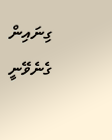ގިނައިން ގެނެވޭނީ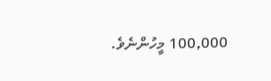100,000 މީހުންނެވެ.